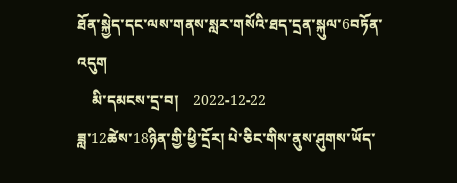ཐོན་སྐྱེད་དང་ལས་གནས་སླར་གསོའི་ཐད་དྲན་སྐུལ་6བཏོན་འདུག
    མི་དམངས་དྲ་བ།    2022-12-22
ཟླ་12ཚེས་18ཉིན་གྱི་ཕྱི་དྲོར། པེ་ཅིང་གིས་ནུས་ཤུགས་ཡོད་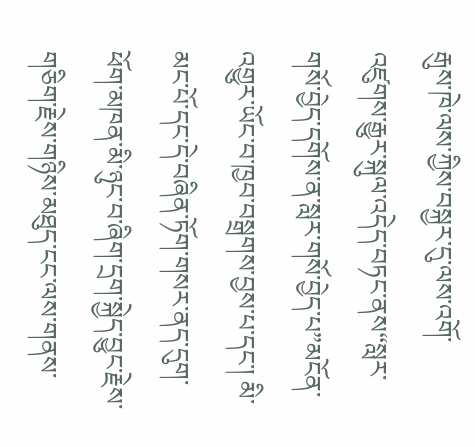རྒུས་ཁེ་ལས་ཀྱིས་བསྐྱར་དུ་ལས་འགོ་འཛུགས་རྒྱུར་སྐུལ་འདེད་བཏང་ནས“སླར་གསོ་བྱེད་དགོས་ན་སླར་གསོ་བྱེད་པ”མངོན་འགྱུར་ཡོང་བ་ཁྱབ་བསྒྲགས་བྱས་པ་དང་། མི་མང་པོ་དང་དེ་བཞིན་ཏོག་གསར་ནད་དུག་ཕོག་མཁན་མི་ཉུང་བ་ཞིག་དྲག་སྐྱེད་བྱུང་རྗེས་གཅིག་རྗེས་གཉིས་མཐུད་ངང་ལས་གནས་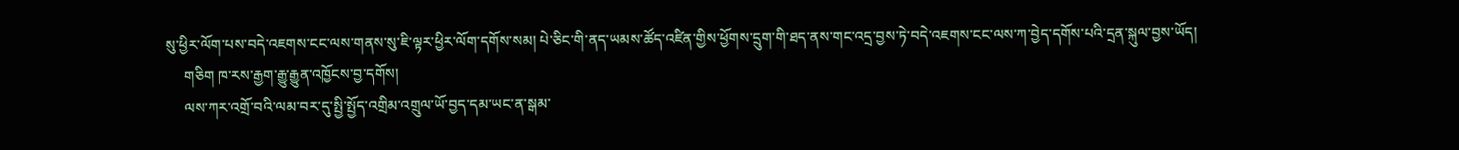སུ་ཕྱིར་ལོག་པས་བདེ་འཇགས་ངང་ལས་གནས་སུ་ཇི་ལྟར་ཕྱིར་ལོག་དགོས་སམ། པེ་ཅིང་གི་ནད་ཡམས་ཚོད་འཛིན་གྱིས་ཕྱོགས་དྲུག་གི་ཐད་ནས་གང་འདྲ་བྱས་ཏེ་བདེ་འཇགས་ངང་ལས་ཀ་བྱེད་དགོས་པའི་དྲན་སྐུལ་བྱས་ཡོད།
     གཅིག ཁ་རས་རྒྱག་རྒྱུ་རྒྱུན་འཁྱོངས་བྱ་དགོས།
     ལས་ཀར་འགྲོ་བའི་ལམ་བར་དུ་སྤྱི་སྤྱོད་འགྲིམ་འགྲུལ་ཡོ་བྱད་དམ་ཡང་ན་སྒམ་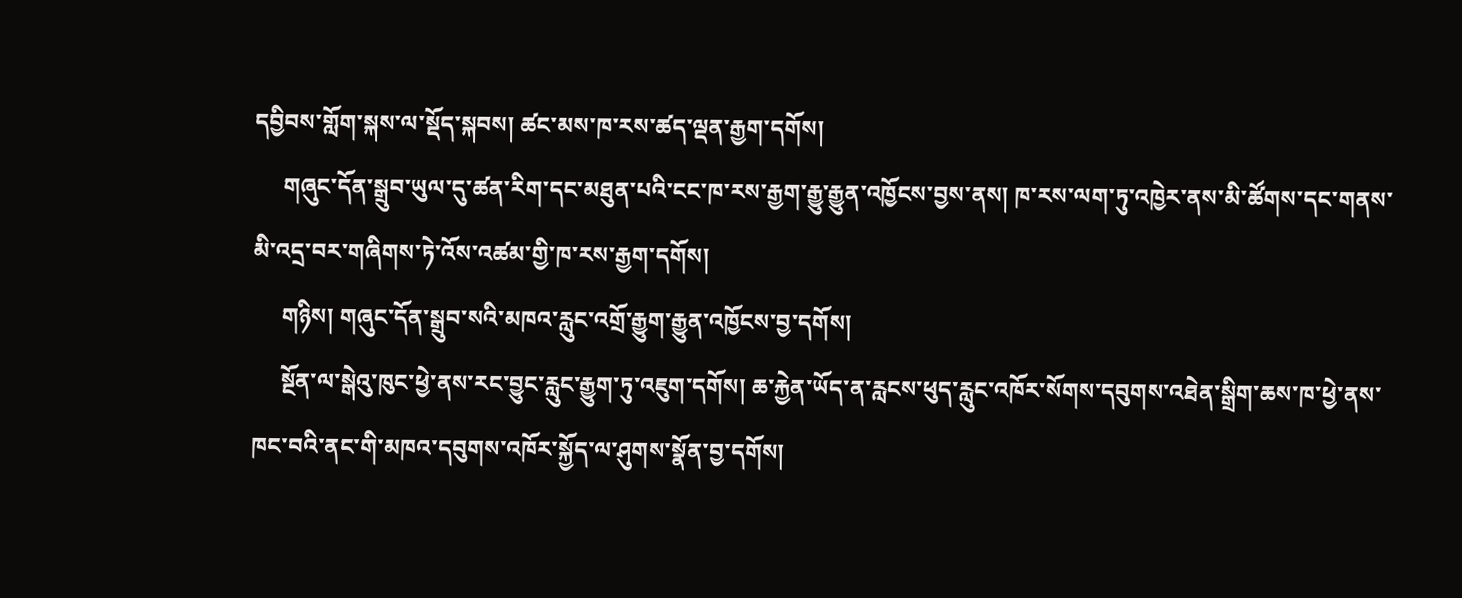དབྱིབས་གློག་སྐས་ལ་སྡོད་སྐབས། ཚང་མས་ཁ་རས་ཚད་ལྡན་རྒྱག་དགོས།
     གཞུང་དོན་སྒྲུབ་ཡུལ་དུ་ཚན་རིག་དང་མཐུན་པའི་ངང་ཁ་རས་རྒྱག་རྒྱུ་རྒྱུན་འཁྱོངས་བྱས་ནས། ཁ་རས་ལག་ཏུ་འཁྱེར་ནས་མི་ཚོགས་དང་གནས་མི་འདྲ་བར་གཞིགས་ཏེ་འོས་འཚམ་གྱི་ཁ་རས་རྒྱག་དགོས།
     གཉིས། གཞུང་དོན་སྒྲུབ་སའི་མཁའ་རླུང་འགྲོ་རྒྱུག་རྒྱུན་འཁྱོངས་བྱ་དགོས།
     སྔོན་ལ་སྒེའུ་ཁུང་ཕྱེ་ནས་རང་བྱུང་རླུང་རྒྱུག་ཏུ་འཇུག་དགོས། ཆ་རྐྱེན་ཡོད་ན་རླངས་ཕུད་རླུང་འཁོར་སོགས་དབུགས་འཐེན་སྒྲིག་ཆས་ཁ་ཕྱེ་ནས་ཁང་བའི་ནང་གི་མཁའ་དབུགས་འཁོར་སྐྱོད་ལ་ཤུགས་སྣོན་བྱ་དགོས།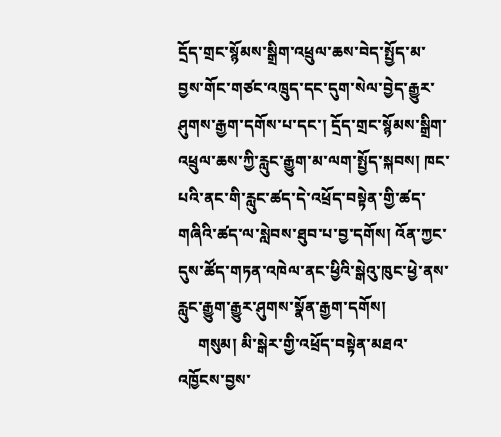དྲོད་གྲང་སྙོམས་སྒྲིག་འཕྲུལ་ཆས་བེད་སྤྱོད་མ་བྱས་གོང་གཙང་འཁྲུད་དང་དུག་སེལ་བྱེད་རྒྱུར་ཤུགས་རྒྱག་དགོས་པ་དང་། དྲོད་གྲང་སྙོམས་སྒྲིག་འཕྲུལ་ཆས་ཀྱི་རླུང་རྒྱུག་མ་ལག་སྤྱོད་སྐབས། ཁང་པའི་ནང་གི་རླུང་ཚད་དེ་འཕྲོད་བསྟེན་གྱི་ཚད་གཞིའི་ཚད་ལ་སླེབས་ཐུབ་པ་བྱ་དགོས། འོན་ཀྱང་དུས་ཚོད་གཏན་འཁེལ་ནང་ཕྱིའི་སྒེའུ་ཁུང་ཕྱེ་ནས་རླུང་རྒྱུག་རྒྱུར་ཤུགས་སྣོན་རྒྱག་དགོས།
     གསུམ། མི་སྒེར་གྱི་འཕྲོད་བསྟེན་མཐའ་འཁྱོངས་བྱས་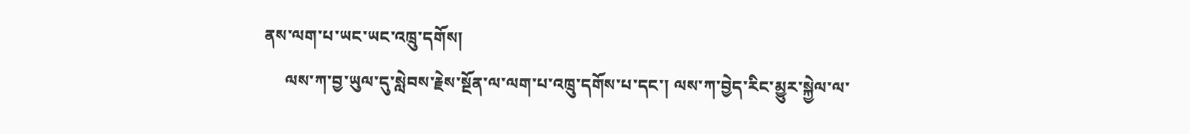ནས་ལག་པ་ཡང་ཡང་འཁྲུ་དགོས།
     ལས་ཀ་བྱ་ཡུལ་དུ་སླེབས་རྗེས་སྔོན་ལ་ལག་པ་འཁྲུ་དགོས་པ་དང་། ལས་ཀ་བྱེད་རིང་མྱུར་སྐྱེལ་ལ་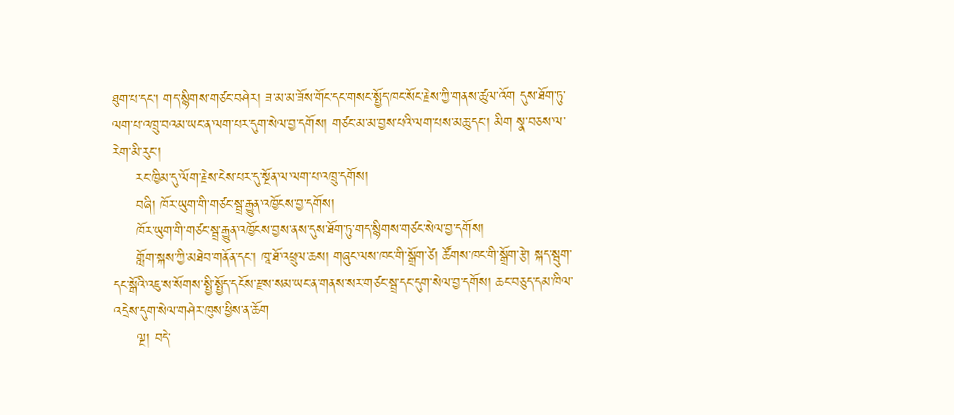ཐུག་པ་དང་། གད་སྙིགས་གཙང་བཤེར། ཟ་མ་མ་ཟོས་གོང་དང་གསང་སྤྱོད་ཁང་སོང་རྗེས་ཀྱི་གནས་ཚུལ་འོག དུས་ཐོག་ཏུ་ལག་པ་འཁྲུ་བའམ་ཡང་ན་ལག་པར་དུག་སེལ་བྱ་དགོས། གཙང་མ་མ་བྱས་པའི་ལག་པས་མཆུ་དང་། མིག སྣ་བཅས་ལ་རེག་མི་རུང་།
     རང་ཁྱིམ་དུ་ལོག་རྗེས་ངེས་པར་དུ་སྔོན་ལ་ལག་པ་འཁྲུ་དགོས།
     བཞི། ཁོར་ཡུག་གི་གཙང་སྦྲ་རྒྱུན་འཁྱོངས་བྱ་དགོས།
     ཁོར་ཡུག་གི་གཙང་སྦྲ་རྒྱུན་འཁྱོངས་བྱས་ནས་དུས་ཐོག་ཏུ་གད་སྙིགས་གཙང་སེལ་བྱ་དགོས།
     གློག་སྐས་ཀྱི་མཐེབ་གནོན་དང་། ཁཱ་ཐོ་འཕྲུལ་ཆས། གཞུང་ལས་ཁང་གི་སྒྲོག་ཙེ། ཚོགས་ཁང་གི་སྒྲོག་རྩེ། སྐད་སྦུག་དང་སྒོའི་འཇུ་ས་སོགས་སྤྱི་སྤྱོད་དངོས་རྫས་སམ་ཡང་ན་གནས་སར་གཙང་སྦྲ་དང་དུག་སེལ་བྱ་དགོས། ཆང་བཅུད་དམ་ཁིལ་འདྲེས་དུག་སེལ་གཤེར་ཁུས་ཕྱིས་ན་ཆོག
     ལྔ། བདེ་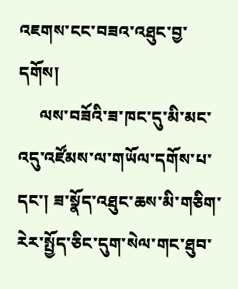འཇགས་ངང་བཟའ་འཐུང་བྱ་དགོས།
     ལས་བཟོའི་ཟ་ཁང་དུ་མི་མང་འདུ་འཛོམས་ལ་གཡོལ་དགོས་པ་དང་། ཟ་སྣོད་འཐུང་ཆས་མི་གཅིག་རེར་སྤྱོད་ཅིང་དུག་སེལ་གང་ཐུབ་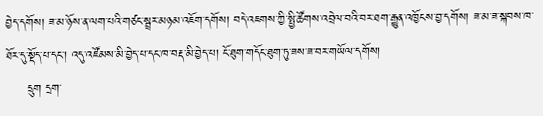བྱེད་དགོས། ཟ་མ་ཉོས་ན་ལག་པའི་གཙང་སྦྲར་མཉམ་འཇོག་དགོས། བདེ་འཇགས་ཀྱི་སྤྱི་ཚོགས་འབྲེལ་བའི་བར་ཐག་རྒྱུན་འཁྱོངས་བྱ་དགོས། ཟ་མ་ཟ་སྐབས་ཁ་ཐོར་དུ་སྡོད་པ་དང་། འདུ་འཛོམས་མི་བྱེད་པ་དང་ཁ་བརྡ་མི་བྱེད་པ། ངོ་ཐུག་གདོང་ཐུག་ཏུ་ཟས་ཟ་བར་གཡོལ་དགོས།
     དྲུག དྲག་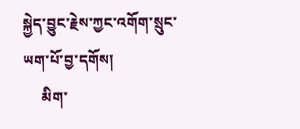སྐྱེད་བྱུང་རྗེས་ཀྱང་འགོག་སྲུང་ཡག་པོ་བྱ་དགོས།
     མིག་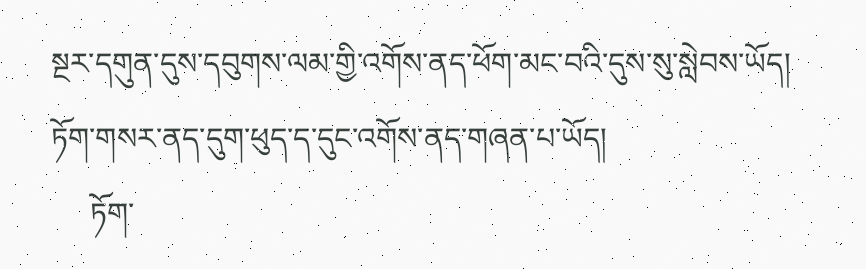སྔར་དགུན་དུས་དབུགས་ལམ་གྱི་འགོས་ནད་ཕོག་མང་བའི་དུས་སུ་སླེབས་ཡོད། ཏོག་གསར་ནད་དུག་ཕུད་ད་དུང་འགོས་ནད་གཞན་པ་ཡོད།
     ཏོག་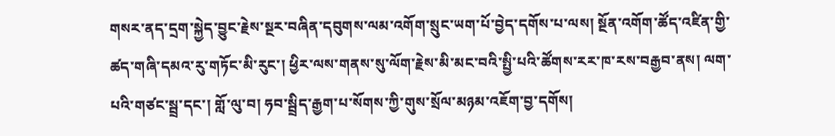གསར་ནད་དྲག་སྐྱེད་བྱུང་རྗེས་སྔར་བཞིན་དབུགས་ལམ་འགོག་སྲུང་ཡག་པོ་བྱེད་དགོས་པ་ལས། སྔོན་འགོག་ཚོད་འཛིན་གྱི་ཚད་གཞི་དམའ་རུ་གཏོང་མི་རུང་། ཕྱིར་ལས་གནས་སུ་ལོག་རྗེས་མི་མང་བའི་སྤྱི་པའི་ཚོགས་རར་ཁ་རས་བརྒྱབ་ནས། ལག་པའི་གཙང་སྦྲ་དང་། གློ་ལུ་བ། ཧབ་སྦྲིད་རྒྱག་པ་སོགས་ཀྱི་གུས་སྲོལ་མཉམ་འཇོག་བྱ་དགོས།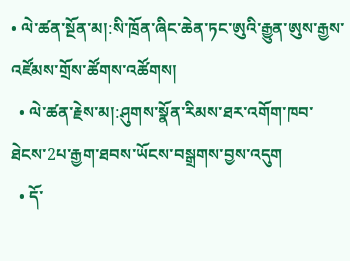• ལེ་ཚན་སྔོན་མ།:སི་ཁྲོན་ཞིང་ཆེན་ཏང་ཨུའི་རྒྱུན་ཨུས་རྒྱས་འཛོམས་གྲོས་ཚོགས་འཚོགས།
  • ལེ་ཚན་རྗེས་མ།:ཤུགས་སྣོན་རིམས་ཐར་འགོག་ཁབ་ཐེངས་2པ་རྒྱག་ཐབས་ཡོངས་བསྒྲགས་བྱས་འདུག
  • དོ་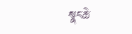སྣང་ཆེ་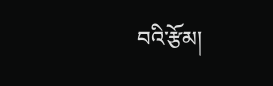བའི་རྩོམ།